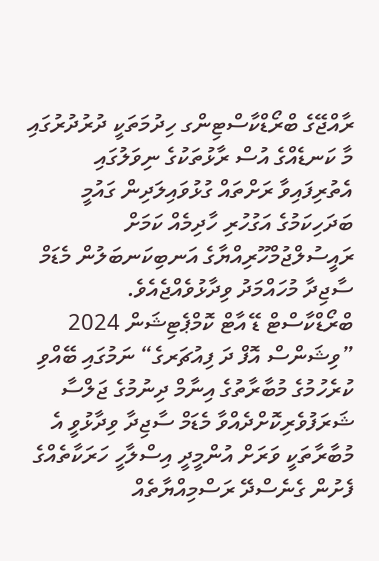ރާއްޖޭގެ ބްރޯޑްކާސްޓިންގ ހިދުމަތަކީ ދުރުދުރުގައި މާ ކަނޑެއްގެ އުސް ރާޅުތަކުގެ ނިވަލުގައި އެތުރިފައިވާ ރަށްތައް ގުޅުވައިލަދިން ގައުމީ ބަދަހިކަމުގެ އަގުހުރި ހާދިމެއް ކަމަށް ރައީސުލްޖުމްހޫރިއްޔާގެ އަނބިކަނބަލުން މެޑަމް ސާޖިދާ މުހައްމަދު ވިދާޅުވެއްޖެއެވެ.
ބްރޯޑްކާސްޓް ޑޭ އާޓް ކޮމްޕެޓިޝަން 2024 ”ވިޝަންސް އޮފް ދަ ފިއުޗަރގެ“ ނަމުގައި ބޭއްވި ކުރެހުމުގެ މުބާރާތުގެ އިނާމް ދިނުމުގެ ޖަލްސާ ޝަރަފުވެރިކޮށްދެއްވާ މެޑަމް ސާޖިދާ ވިދާޅުވީ އެ މުބާރާތަކީ ވަރަށް އުންމީދީ އިސްލާހީ ހަރަކާތެއްގެ ފެށުން ގެނެސްދޭ ރަސްމިއްޔާތެއް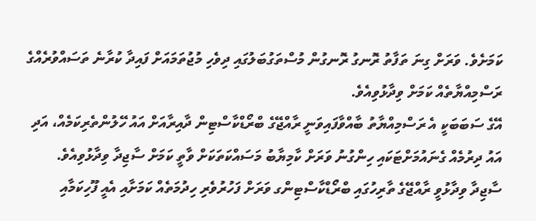ކަމަށެވެ. ވަރަށް ގިނަ ތަފާތު ރޮނގު ރޮނގުން މުސްތަގުބަލުގައި ދިވެހި މުޖުތަމައަށް ފައިދާ ކުރާނެ ތަސައްވުރެއްގެ ރަސްމިއްޔާތެއް ކަމަށް ވިދާޅުވިއެވެ.
އޭގެ ސަބަބަކީ އެ ރަސްމިއްޔާތު ބާއްވާފައިވަނީ ރާއްޖޭގެ ބްރޯޑްކާސްޓިން ދާއިރާއަށް އައު ހޭލުންތެރިކަމެއް، އަދި އައު ދިރުމެއް ގެނައުމަށްޓަކައި ހިންގުނު ވަރަށް ކާމިޔާބު މަސައްކަތަކަށް ވާތީ ކަމަށް ސާޖިދާ ވިދާޅުވިއެވެ.
ސާޖިދާ ވިދާޅުވީ ރާއްޖޭގެ ތާރިހުގައި ބްރޯޑްކާސްޓިންގ ވަރަށް ފަހުރުވެރި ހިދުމަތެއް ކަމަށާއި އެއީ ފޫހިކަމާއި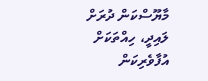މާޔޫސްކަން ދުރަށް ލައިދީ، ހިއްތަކަށް އުފާވެރިކަން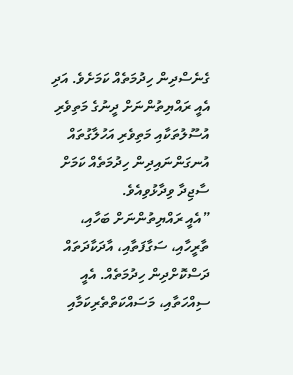ގެނެސްދިން ހިދުމަތެއް ކަމަށެވެ. އަދި އެއީ ރައްޔިތުންނަށް ދީނުގެ މަތިވެރި އުސޫލުތަކާއި މަތިވެރި އަހުލާގުތައް އުނގަންނައިދިން ހިދުމަތެއް ކަމަށް ސާޖިދާ ވިދާޅުވިއެވެ.
”އެއީ ރައްޔިތުންނަށް ބަހާއި، ތާރީހާއި، ސަގާފަތާއި، އާދަކާދަތައް ދަސްކޮށްދިން ހިދުމަތެއް. އެއީ ސިއްހަތާއި، މަސައްކަތްތެރިކަމާއި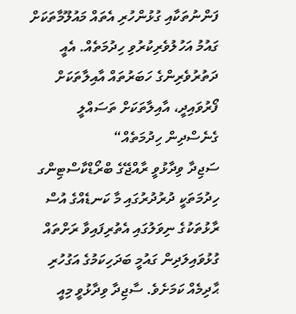ފަންނުތަކާއި ގުޅުންހުރި އެތައް މައުލޫމާތަކަށް ގައުމު އަހުލުވެރިކުރުވި ހިދުމަތެއް. އެއީ ދަތުރުވެރިންގެ ހަބަރުތައް އާއިލާތަކަށް ފޯރުވައިދީ، އާއިލާތަކަށް ތަސައްލީ ގެނެސްދިން ހިދުމަތެއް“
ސަޖިދާ ވިދާޅުވީ ރާއްޖޭގެ ބްރޯޑްކާސްޓިންގ ހިދުމަތަކީ ދުރުދުރުގައި މާ ކަނޑެއްގެ އުސް ރާޅުތަކުގެ ނިވަލުގައި އެތުރިފައިވާ ރަށްތައް ގުޅުވައިލަދިން ގައުމީ ބަދަހިކަމުގެ އަގުހުރި ޙާދިމެއް ކަމަށެވެ. ސާޖިދާ ވިދާޅުވީ މިއީ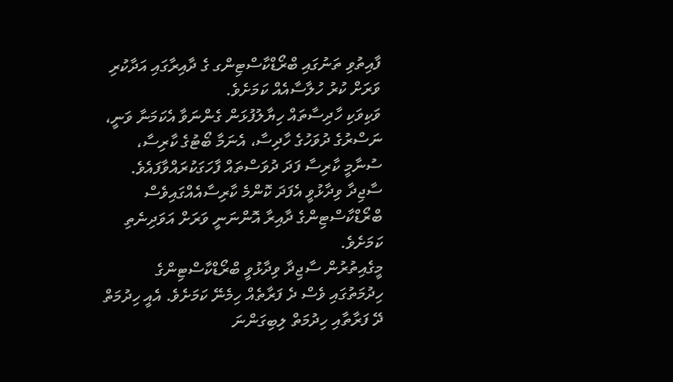ފާއިތުވި ތަނުގައި ބްރޯޑްކާސްޓިންގ ގެ ދާއިރާގައި އަދާކުރި ވަރަށް ކުރު ހުލާސާއެއް ކަމަށެވެ.
ވަކިވަކި ހާދިސާތައް ހިޔާލުފުޅަން ގެންނަވާ އެކަމަނާ ވަނީ، ނަސްރުގެ ދުވަހުގެ ހާދިސާ، އެނަމާ ބޯޓުގެ ކާރިސާ، ސުނާމީ ކާރިސާ ފަދަ ދުވަސްތައް ފާހަގަކުރައްވާފައެވެ. ސާޖިދާ ވިދާޅުވީ އެފަދަ ކޮންމެ ކާރިސާއެއްގައިވެސް ބްރޯޑްކާސްޓިންގެ ދާއިރާ އޮންނަނީ ވަރަށް އަވަދިނެތި ކަމަށެވެ.
މީގެއިތުރުން ސާޖިދާ ވިދާޅުވީ ބްރޯޑްކާސްޓިންގެ ހިދުމަތުގައި ވެސް ދެ ފަރާތެއް ހިމެނޭ ކަމަށެވެ. އެއީ ހިދުމަތް ދޭ ފަރާތާއި ހިދުމަތް ލިބިގަންނަ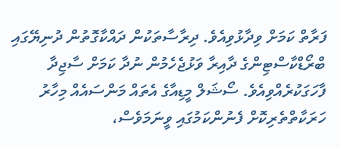ފަރާތް ކަމަށް ވިދާޅުވިއެވެ. ދިރާސާތަކުން ދައްކާގޮތުން ދުނިޔޭގައި ބްރޯޑްކާސްޓިންގެ ދާއިރާ ވަޅުޖެހެމުން ނުދާ ކަމަށް ސާޖިދާ ފާހަގަކުރެއްވިއެވެ. ސޯޝަލް މީޑިއާގެ އެތައް މަންސައެއް މިހާރު ހަރަކާތްތެރިކޮށް ފެނުންކަމުގައި ވީނަމަވެސް،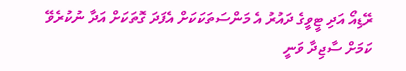ރޭޑިއޯ އަދި ޓީވީގެ ދައުރު އެ މަންސަތަކަކަށް އެފަދަ ގޮތަކަށް އަދާ ނުކުރެވޭ ކަމަށް ސާޖިދާ ވަނީ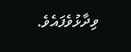ވިދާޅުވެފައެވެ.